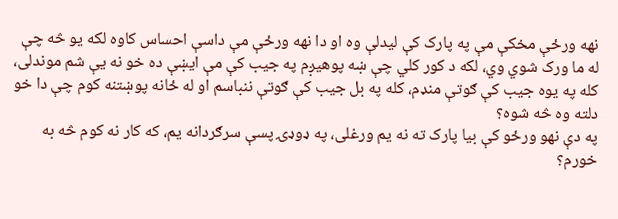نهه ورځې مخکې مې په پارک کې لیدلې وه او دا نهه ورځې مې داسې احساس کاوه لکه یو څه چې له ما ورک شوي وي، لکه د کور کلي چې ښه پوهیږم په جیب کې مې ایښې ده خو نه یې شم موندلی، کله په یوه جیب کې ګوتې منډم، کله په بل جیب کې ګوتې ننباسم او له ځانه پوښتنه کوم چې دا خو دلته وه څه شوه؟
په دې نهو ورځو کې بیا پارک ته نه یم ورغلی، په ډوډۍ پسې سرګردانه یم، که کار نه کوم څه به خورم؟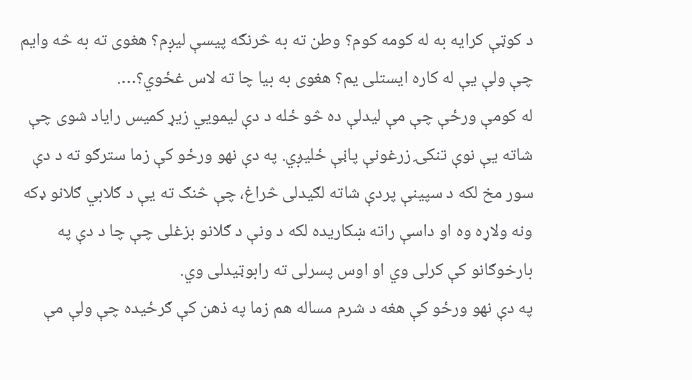د کوټې کرایه به له کومه کوم؟ وطن ته به څرنګه پیسې لیږم؟ هغوی ته به څه وایم چې ولې یې له کاره ایستلی یم؟ هغوی به بیا چا ته لاس غځوي؟….
له کومې ورځې چې مې لیدلې ده څو ځله د دې لیمویي زیړ کمیس رایاد شوی چې شاته یې نوې تنکۍ زرغونې پاڼې ځلیږي. په دې نهو ورځو کې زما سترګو ته د دې سور مخ لکه د سپینې پردې شاته لګیدلی څراغ، چې څنګ ته یې د ګلابي ګلانو ډکه ونه ولاړه وه او داسې راته ښکاریده لکه د ونې د ګلانو بزغلی چې چا د دې په بارخوګانو کې کرلی وي او اوس پسرلی ته رابوټیدلی وي.
په دې نهو ورځو کې هغه د شرم مساله هم زما په ذهن کې ګرځیده چې ولې مې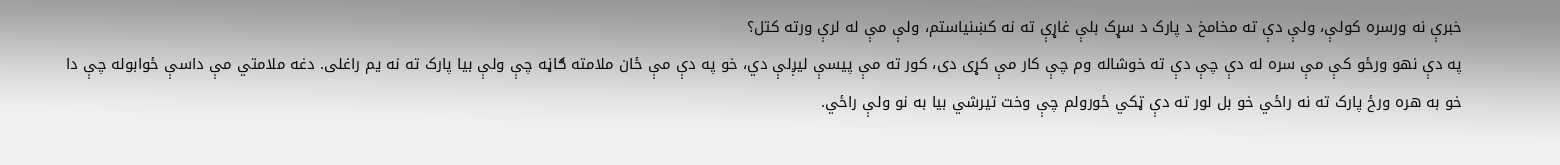خبرې نه ورسره کولې، ولې دې ته مخامخ د پارک د سړک بلې غاړې ته نه کښنیاستم، ولې مې له لرې ورته کتل؟
په دې نهو ورځو کې مې سره له دې چې دې ته خوشاله وم چې کار مې کړی دی، کور ته مې پيسې لیږلې دي، خو په دې مې ځان ملامته ګاڼه چې ولې بیا پارک ته نه یم راغلی. دغه ملامتي مې داسې ځوابوله چې دا خو به هره ورځ پارک ته نه راځي خو بل لور ته دې ټکي ځورولم چې وخت تیرشي بیا به نو ولې راځي.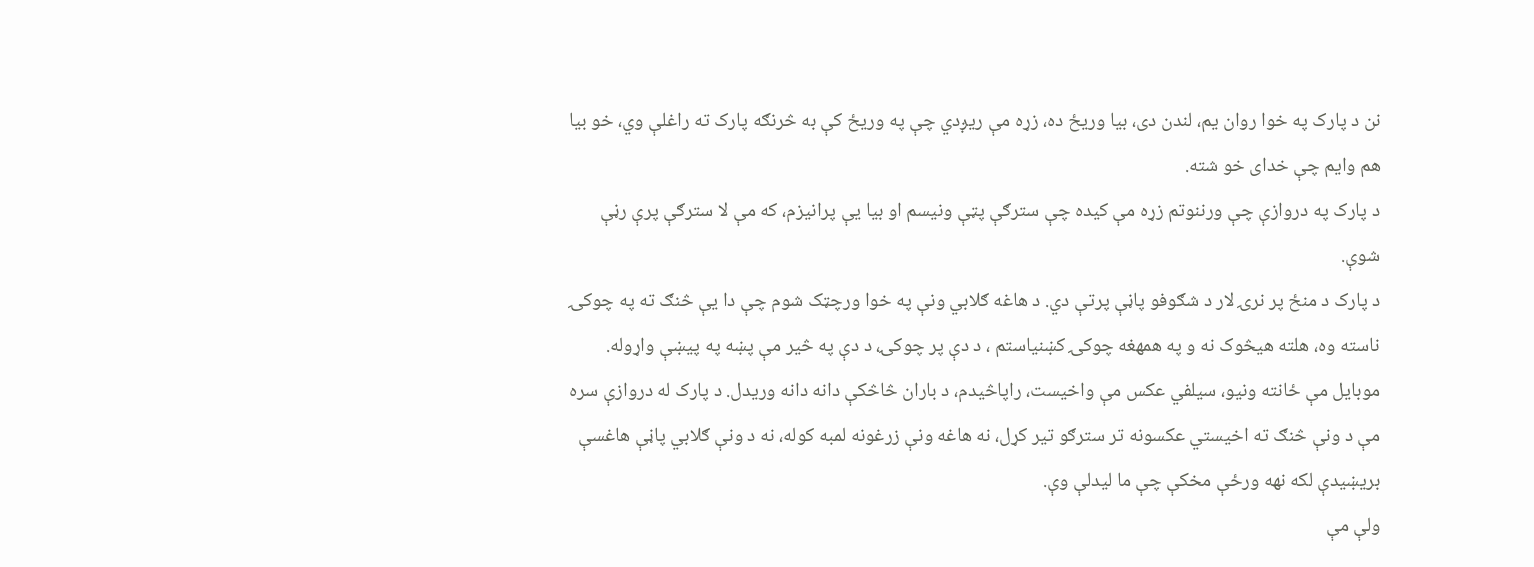نن د پارک په خوا روان یم، لندن دی، بیا وریځ ده، زړه مې ریږدي چې په وریځ کې به څرنګه پارک ته راغلې وي، خو بیا هم وایم چې خدای خو شته.
د پارک په دروازې چې ورننوتم زړه مې کیده چې سترګې پټې ونیسم او بیا یې پرانیزم، که مې لا سترګې پرې رڼې شوې.
د پارک د منځ پر نرۍ لار د شګوفو پاڼې پرتې دي. د هاغه ګلابي ونې په خوا ورچټک شوم چې دا یې څنګ ته په چوکۍ ناسته وه، هلته هیڅوک نه و په همهغه چوکۍ کښنیاستم ، د دې پر چوکۍ، د دې په څير مې پښه په پيښې واړوله. موبایل مې ځانته ونیو، سیلفي عکس مې واخیست، راپاڅیدم، د باران څاڅکې دانه دانه وریدل. د پارک له دروازې سره مې د ونې څنګ ته اخیستي عکسونه تر سترګو تیر کړل، نه هاغه ونې زرغونه لمبه کوله، نه د ونې ګلابي پاڼې هاغسې بریښیدې لکه نهه ورځې مخکې چې ما لیدلې وې.
ولې مې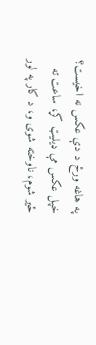په هاغه ورځ د دې عکس نه اخیست؟
خپل عکس مې ډیلیټ کړ، ساعت ته ځیر شوم، ناوخته شوی و، د کار په لور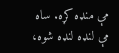مې منډه کړه. ساه مې لنډه لنډه شوه،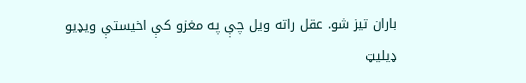باران تیز شو. عقل راته ویل چې په مغزو کې اخیستې ویډیو ډیلیټ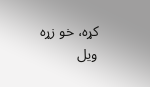کړه، خو زړه ویل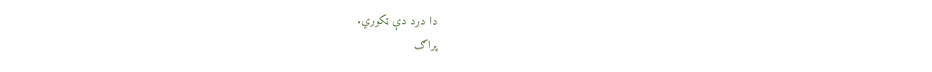دا درد دې ټکوري.
پراګ